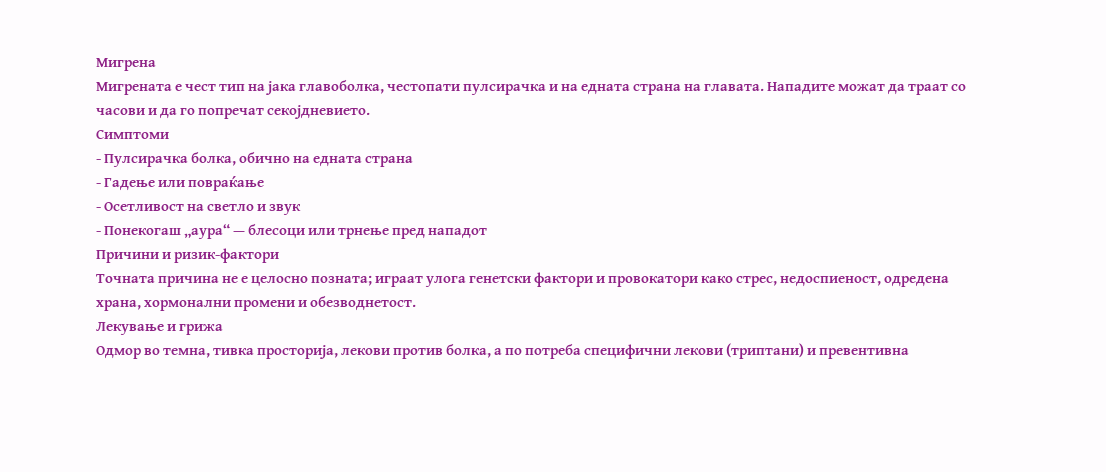Мигрена
Мигрената е чест тип на јака главоболка, честопати пулсирачка и на едната страна на главата. Нападите можат да траат со часови и да го попречат секојдневието.
Симптоми
- Пулсирачка болка, обично на едната страна
- Гадење или повраќање
- Осетливост на светло и звук
- Понекогаш „аура“ — блесоци или трнење пред нападот
Причини и ризик-фактори
Точната причина не е целосно позната; играат улога генетски фактори и провокатори како стрес, недоспиеност, одредена храна, хормонални промени и обезводнетост.
Лекување и грижа
Одмор во темна, тивка просторија, лекови против болка, а по потреба специфични лекови (триптани) и превентивна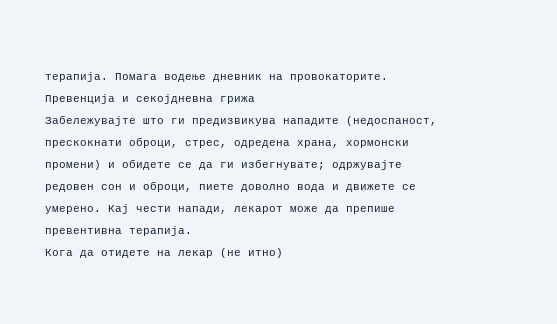терапија. Помага водење дневник на провокаторите.
Превенција и секојдневна грижа
Забележувајте што ги предизвикува нападите (недоспаност, прескокнати оброци, стрес, одредена храна, хормонски промени) и обидете се да ги избегнувате; одржувајте редовен сон и оброци, пиете доволно вода и движете се умерено. Кај чести напади, лекарот може да препише превентивна терапија.
Кога да отидете на лекар (не итно)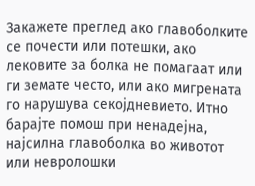Закажете преглед ако главоболките се почести или потешки, ако лековите за болка не помагаат или ги земате често, или ако мигрената го нарушува секојдневието. Итно барајте помош при ненадејна, најсилна главоболка во животот или невролошки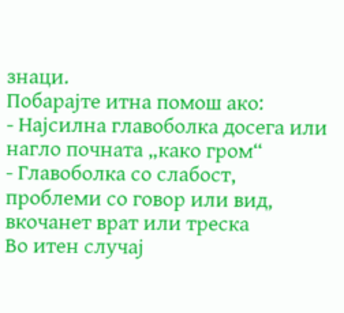знаци.
Побарајте итна помош ако:
- Најсилна главоболка досега или нагло почната „како гром“
- Главоболка со слабост, проблеми со говор или вид, вкочанет врат или треска
Во итен случај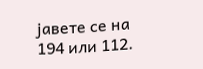јавете се на 194 или 112.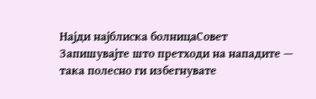Најди најблиска болницаСовет
Запишувајте што претходи на нападите — така полесно ги избегнувате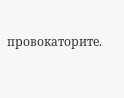провокаторите.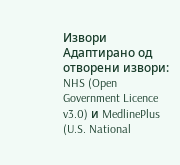Извори
Адаптирано од отворени извори: NHS (Open Government Licence v3.0) и MedlinePlus (U.S. National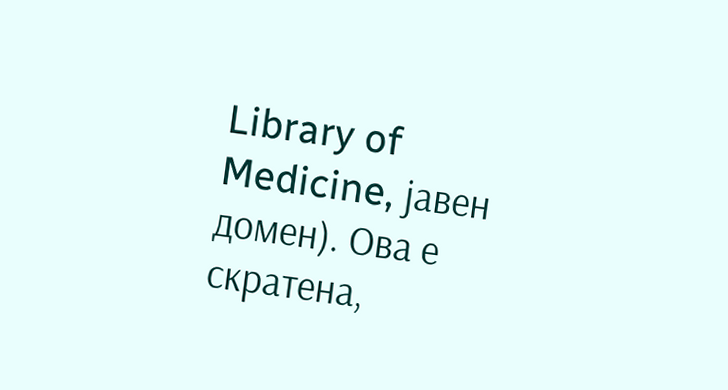Library of Medicine, јавен домен). Ова е скратена,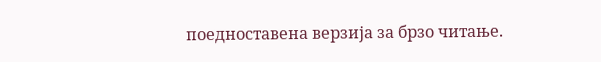поедноставена верзија за брзо читање.